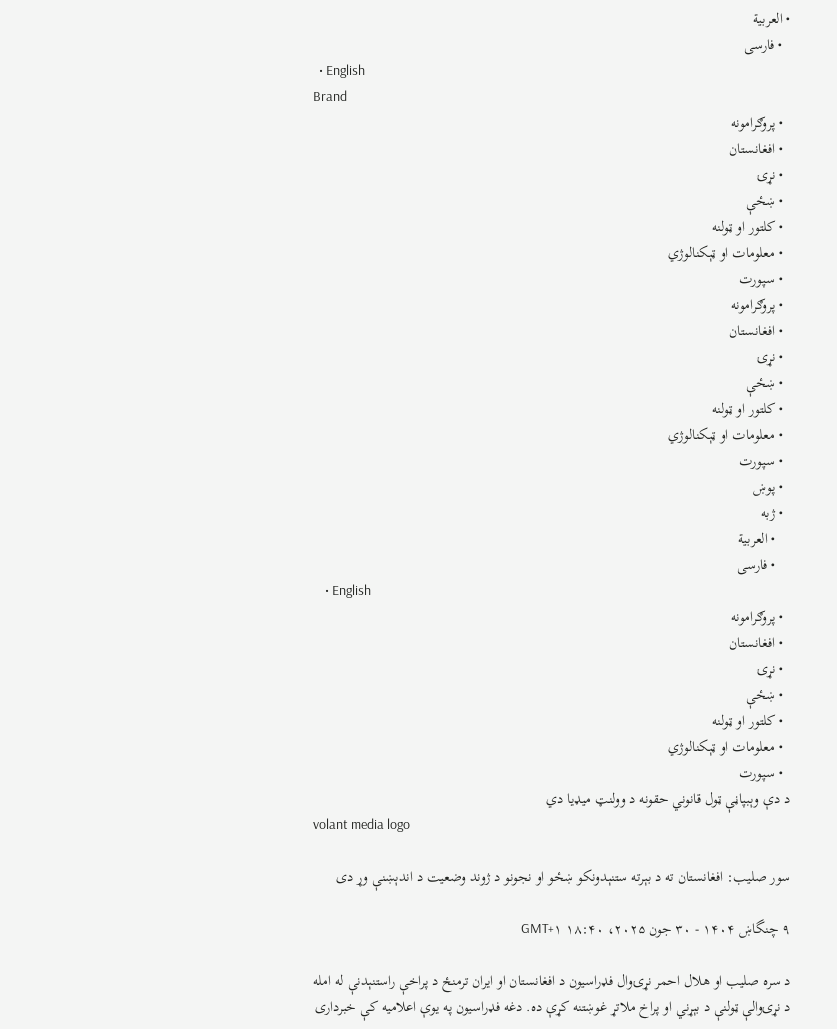• العربية
  • فارسی
  • English
Brand
  • پروګرامونه
  • افغانستان
  • نړۍ
  • ښځې
  • کلتور او ټولنه
  • معلومات او ټېکنالوژي
  • سپورت
  • پروګرامونه
  • افغانستان
  • نړۍ
  • ښځې
  • کلتور او ټولنه
  • معلومات او ټېکنالوژي
  • سپورت
  • پوښ
  • ژبه
    • العربية
    • فارسی
    • English
  • پروګرامونه
  • افغانستان
  • نړۍ
  • ښځې
  • کلتور او ټولنه
  • معلومات او ټېکنالوژي
  • سپورت
د دې وېبپاڼې ټول قانوني حقونه د وولنټ میډیا دي
volant media logo

سور صلیب: افغانستان ته د بېرته ستنېدونکو ښځو او نجونو د ژوند وضعیت د اندېښنې وړ دی

۹ چنگاښ ۱۴۰۴ - ۳۰ جون ۲۰۲۵، ۱۸:۴۰ GMT+۱

د سره صلیب او هلال احمر نړۍوال فډراسیون د افغانستان او ایران ترمنځ د پراخې راستنېدنې له امله د نړۍوالې ټولنې د بېړني او پراخ ملاتړ غوښتنه کړې ده. دغه فډراسیون په یوې اعلامیه کې خبرداری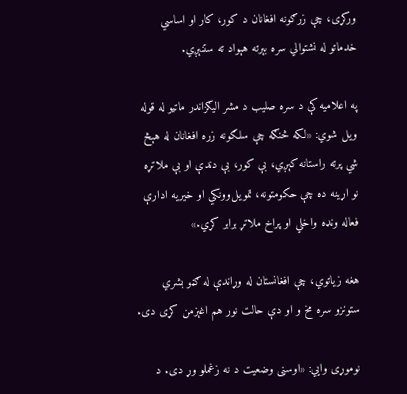ورکړی، چې زرګونه افغانان د کور، کار او اساسي خدماتو له نشتوالي سره بېرته هېواد ته ستنېږي.

په اعلامیه کې د سره صلیب د مشر الیګزاندر ماتیو له قوله ویل شوي: «لکه څنګه چې سلګونه زره افغانان له هېڅ شي پرته راستانه کېږي، بې کور، بې دندې او بې ملاتړه نو اړینه ده چې حکومتونه، تمویل‌وونکي او خیریه ادارې فعاله ونډه واخلي او پراخ ملاتړ برابر کړي.»

هغه زیاتوي، چې افغانستان له وړاندې له ګڼو بشري ستونزو سره مخ و او دې حالت نور هم اغېزمن کړی دی.

نوموړی وایي: «اوسنی وضعیت د نه زغملو وړ دی. د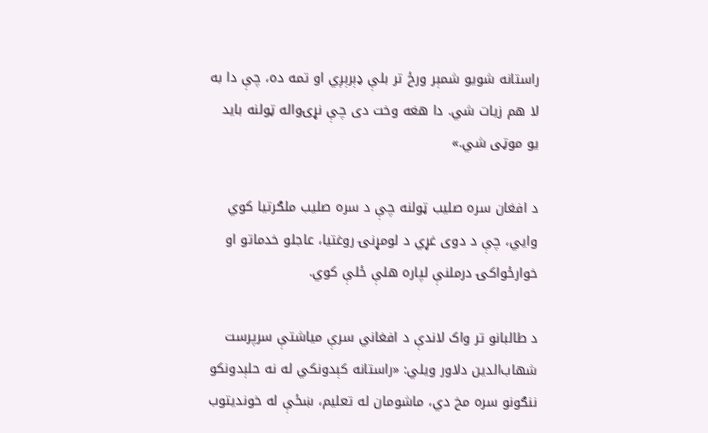راستانه شویو شمېر ورځ تر بلې ډېرېږي او تمه ده، چې دا به لا هم زیات شي. دا هغه وخت دی چې نړۍواله ټولنه باید یو موټی شي.»

د افغان سره صلیب ټولنه چې د سره صلیب ملګرتیا کوي وایي، چې د دوی غړي د لومړنۍ روغتیا، عاجلو خدماتو او خوارځواکۍ درملنې لپاره هلې ځلې کوي.

د طالبانو تر واک لاندې د افغاني سرې میاشتې سرپرست شهاب‌الدین دلاور ویلي: «راستانه کېدونکي له نه حلېدونکو ننګونو سره مخ دي، ماشومان له تعلیم، ښځې له خوندیتوب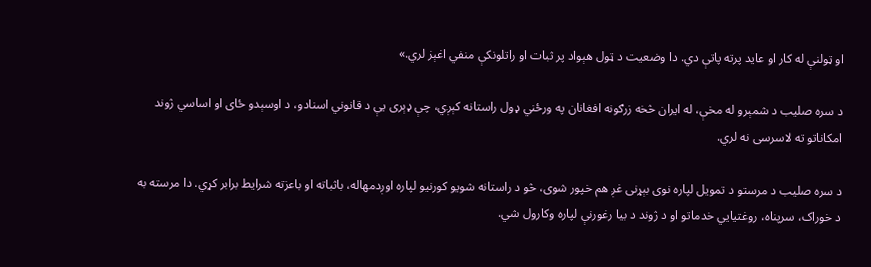او ټولنې له کار او عاید پرته پاتې دي. دا وضعیت د ټول هېواد پر ثبات او راتلونکې منفي اغېز لري.»

د سره صلیب د شمېرو له مخې، له ایران څخه زرګونه افغانان په ورځني ډول راستانه کېږي، چې ډېری یې د قانوني اسنادو، د اوسېدو ځای او اساسي ژوند امکاناتو ته لاسرسی نه لري.

د سره صلیب د مرستو د تمویل لپاره نوی بېړنی غږ هم خپور شوی، څو د راستانه شویو کورنیو لپاره اوږدمهاله، باثباته او باعزته شرایط برابر کړي. دا مرسته به د خوراک، سرپناه، روغتیايي خدماتو او د ژوند د بیا رغورنې لپاره وکارول شي.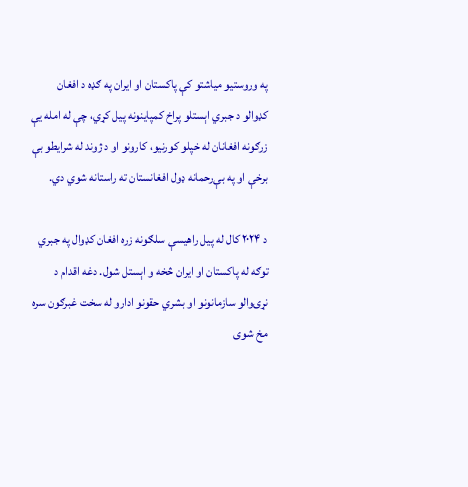په وروستیو میاشتو کې پاکستان او ایران په ګډه د افغان کډوالو د جبري اېستلو پراخ کمپاینونه پیل کړي، چې له امله یې زرګونه افغانان له خپلو کورنیو، کارونو او د ژوند له شرایطو بې برخې او په بې‌رحمانه ډول افغانستان ته راستانه شوي دي.

د ۲۰۲۴ کال له پیل راهیسې سلګونه زره افغان کډوال په جبري توګه له پاکستان او ایران څخه و اېستل شول. دغه اقدام د نړۍوالو سازمانونو او بشري حقونو ادارو له سخت غبرګون سره مخ شوی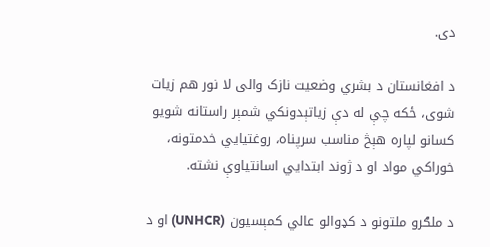دی.

د افغانستان د بشري وضعیت نازک والی لا نور هم زیات شوی، ځکه چې له دې زیاتېدونکي شمېر راستانه شویو کسانو لپاره هېڅ مناسب سرپناه، روغتیايي خدمتونه، خوراکي مواد او د ژوند ابتدایي اسانتیاوې نشته.

د ملګرو ملتونو د کډوالو عالي کمېسیون (UNHCR) او د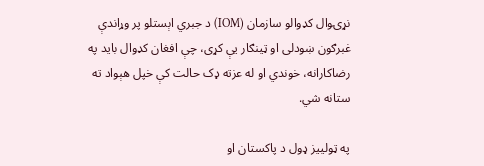نړۍوال کډوالو سازمان (IOM) د جبري اېستلو پر وړاندې غبرګون ښودلی او ټینګار یې کړی، چې افغان کډوال باید په رضاکارانه، خوندي او له عزته ډک حالت کې خپل هېواد ته ستانه شي.

په ټولییز ډول د پاکستان او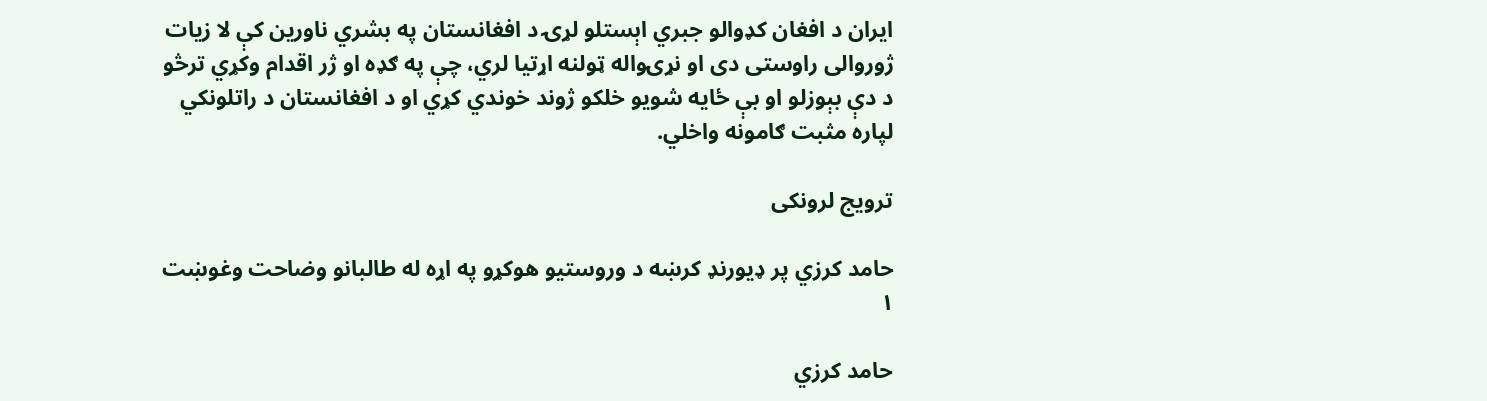ایران د افغان کډوالو جبري اېستلو لړۍ د افغانستان په بشري ناورین کې لا زیات ژوروالی راوستی دی او نړۍواله ټولنه اړتیا لري، چې په ګډه او ژر اقدام وکړي ترڅو د دې بېوزلو او بې ځایه شویو خلکو ژوند خوندي کړي او د افغانستان د راتلونکي لپاره مثبت ګامونه واخلي.

ترویج لرونکی

حامد کرزي پر ډیورنډ کرښه د وروستیو هوکړو په اړه له طالبانو وضاحت وغوښت
۱

حامد کرزي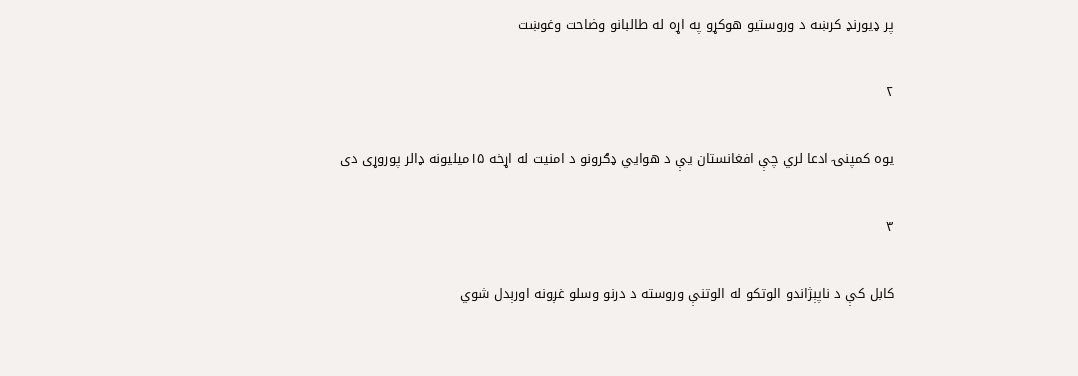پر ډیورنډ کرښه د وروستیو هوکړو په اړه له طالبانو وضاحت وغوښت

۲

یوه کمپنۍ ادعا لري چې افغانستان یې د هوايي ډګرونو د امنیت له اړخه ۱۵میلیونه ډالر پوروړی دی

۳

کابل کې د ناپېژاندو الوتکو له الوتنې وروسته د درنو وسلو غږونه اورېدل شوي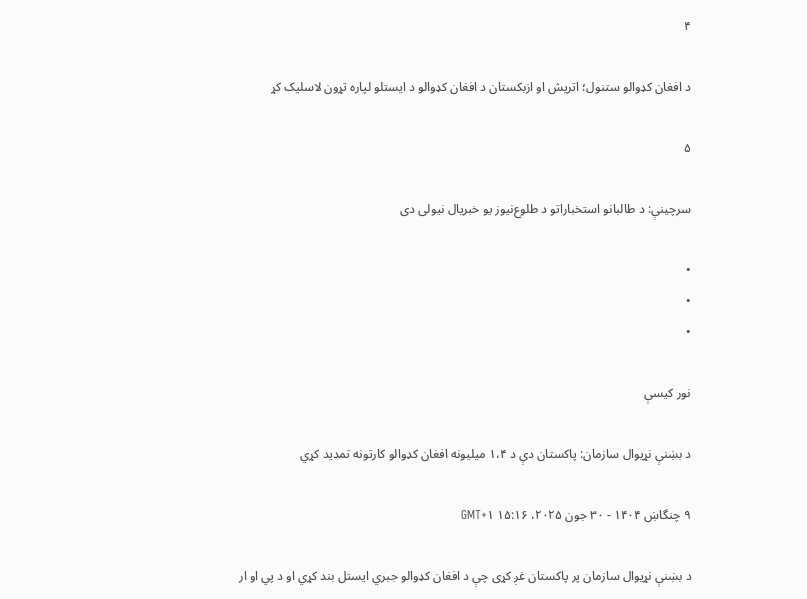۴

د افغان کډوالو ستنول؛ اتریش او ازبکستان د افغان کډوالو د ایستلو لپاره تړون لاسلیک کړ

۵

سرچینې: د طالبانو استخباراتو د طلوع‌نیوز یو خبریال نیولی دی

•
•
•

نور کیسې

د بښنې نړیوال سازمان: پاکستان دې د ۱،۴ میلیونه افغان کډوالو کارتونه تمدید کړي

۹ چنگاښ ۱۴۰۴ - ۳۰ جون ۲۰۲۵، ۱۵:۱۶ GMT+۱

د بښنې نړیوال سازمان پر پاکستان غږ کړی چې د افغان کډوالو جبري ایستل بند کړي او د پي او ار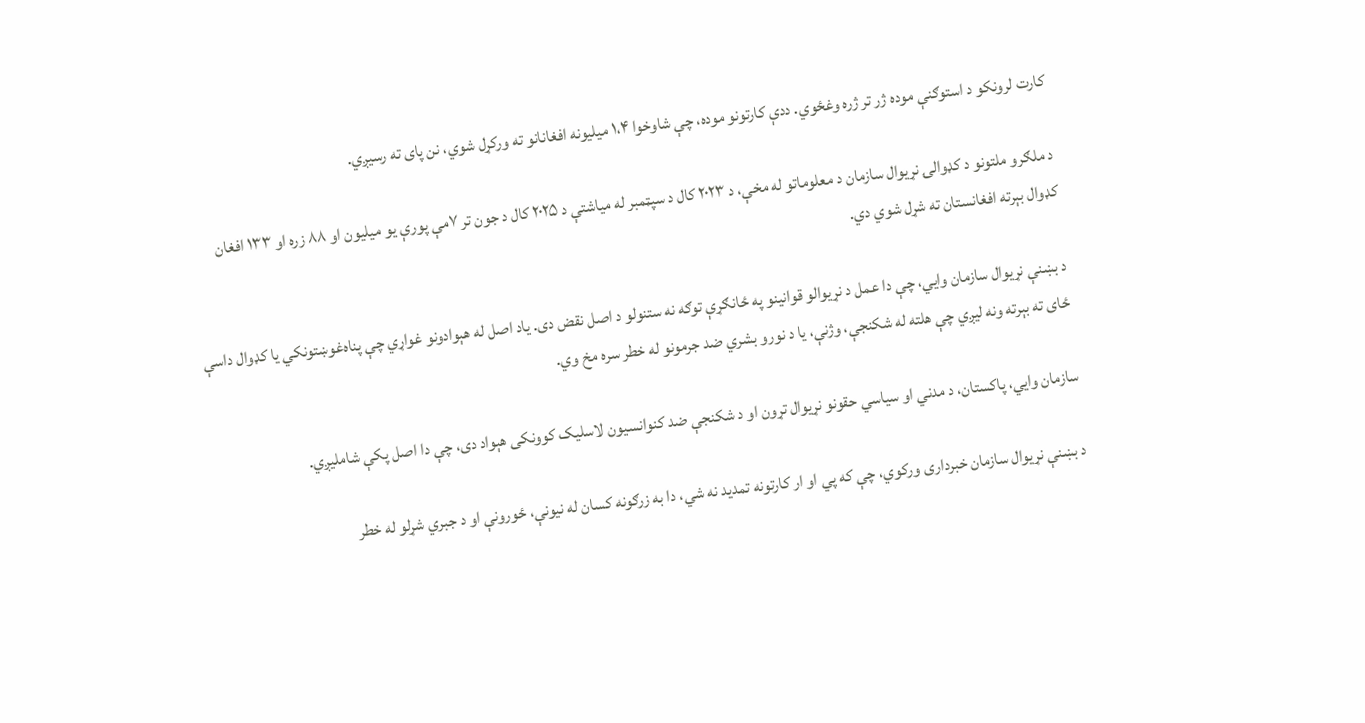کارت لرونکو د استوګنې موده ژر تر ژره وغځوي. ددې کارتونو موده، چې شاوخوا ۱،۴ میلیونه افغانانو ته ورکړل شوي، نن پای ته رسیږي.

د ملګرو ملتونو د کډوالۍ نړیوال سازمان د معلوماتو له مخې، د ۲۰۲۳ کال د سپټمبر له میاشتې د ۲۰۲۵ کال د جون تر ۷مې پورې یو میلیون او ۸۸ زره او ۱۳۳ افغان کډوال بېرته افغانستان ته شړل شوي دي.

د بښنې نړیوال سازمان وایي، چې دا عمل د نړیوالو قوانینو په ځانګړې توګه نه ستنولو د اصل نقض دی. یاد اصل له هېوادونو غواړي چې پناه‌غوښتونکي یا کډوال داسې ځای ته بېرته ونه لیږي چې هلته له شکنجې، وژنې، یا د نورو بشري ضد جرمونو له خطر سره مخ وي.

سازمان وايي، پاکستان، د مدني او سیاسي حقونو نړیوال تړون او د شکنجې ضد کنوانسیون لاسلیک کوونکی هېواد دی، چې دا اصل پکې شاملیږي.

د بښنې نړیوال سازمان خبرداری ورکوي، چې که پي او ار کارتونه تمدید نه شي، دا به زرګونه کسان له نیونې، ځورونې او د جبري شړلو له خطر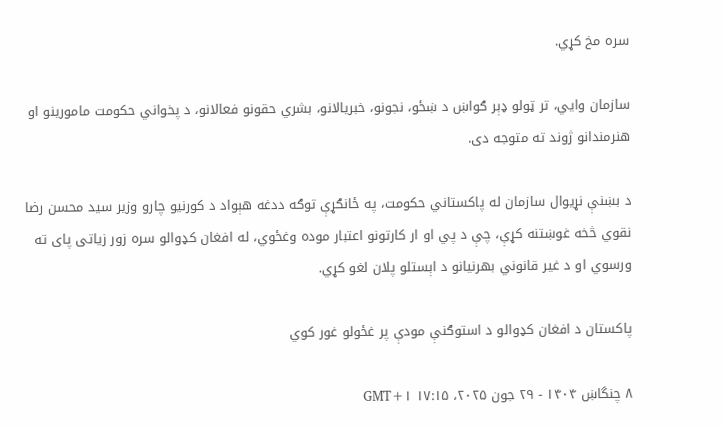سره مخ کړي.

سازمان وايي، تر ټولو ډېر ګواښ د ښځو، نجونو، خبریالانو، بشري حقونو فعالانو، د پخواني حکومت مامورینو او هنرمندانو ژوند ته متوجه دی.

د بښنې نړیوال سازمان له پاکستاني حکومت، په ځانګړې توګه ددغه هېواد د کورنیو چارو وزیر سید محسن رضا نقوي څخه غوښتنه کړې، چې د پي او ار کارتونو اعتبار موده وغځوي، له افغان کډوالو سره زور زیاتی پای ته ورسوي او د غیر قانوني بهرنیانو د اېستلو پلان لغو کړي.

پاکستان د افغان کډوالو د استوګنې مودې پر غځولو غور کوي

۸ چنگاښ ۱۴۰۴ - ۲۹ جون ۲۰۲۵، ۱۷:۱۵ GMT+۱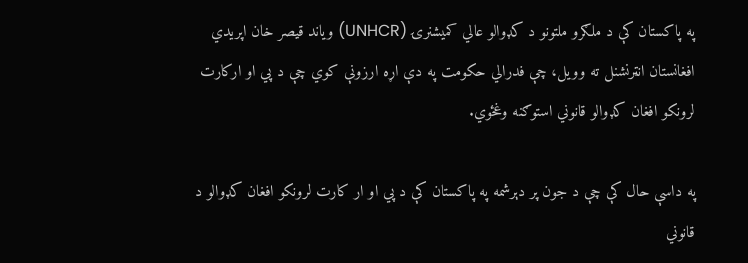په پاکستان کې د ملګرو ملتونو د کډوالو عالي کمیشنرۍ (UNHCR) ویاند قیصر خان اپریدي افغانستان انټرنشنل ته وویل، چې فدرالي حکومت په دې اړه ارزونې کوي چې د پي او ارکارت لرونکو افغان کډوالو قانوني استوګنه وغځوي.

په داسې حال کې چې د جون پر دېرشمه په پاکستان کې د پي او ار کارت لرونکو افغان کډوالو د قانوني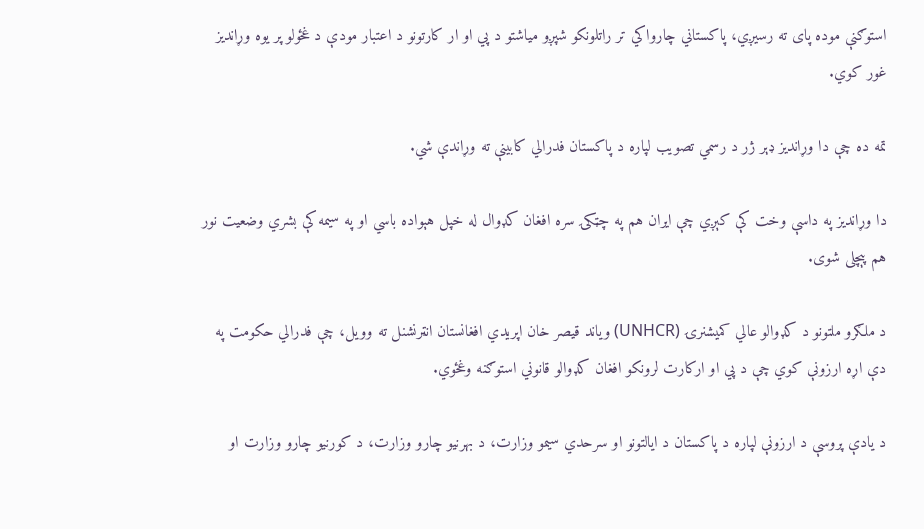استوګنې موده پای ته رسیږي، پاکستاني چارواکي تر راتلونکو شپږو میاشتو د پي او ار کارتونو د اعتبار مودې د غځولو پر یوه وړاندیز غور کوي.

تمه ده چې دا وړاندیز ډېر ژر د رسمي تصویب لپاره د پاکستان فدرالي کابینې ته وړاندې شي.

دا وړاندیز په داسې وخت کې کېږي چې ایران هم په چټکۍ سره افغان کډوال له خپل هېواده باسي او په سیمه کې بشري وضعیت نور هم پېچلی شوی.

د ملګرو ملتونو د کډوالو عالي کمیشنرۍ (UNHCR) ویاند قیصر خان اپریدي افغانستان انټرنشنل ته وویل، چې فدرالي حکومت په دې اړه ارزونې کوي چې د پي او ارکارت لرونکو افغان کډوالو قانوني استوګنه وغځوي.

د یادې پروسې د ارزونې لپاره د پاکستان د ایالتونو او سرحدي سیمو وزارت، د بهرنیو چارو وزارت، د کورنیو چارو وزارت او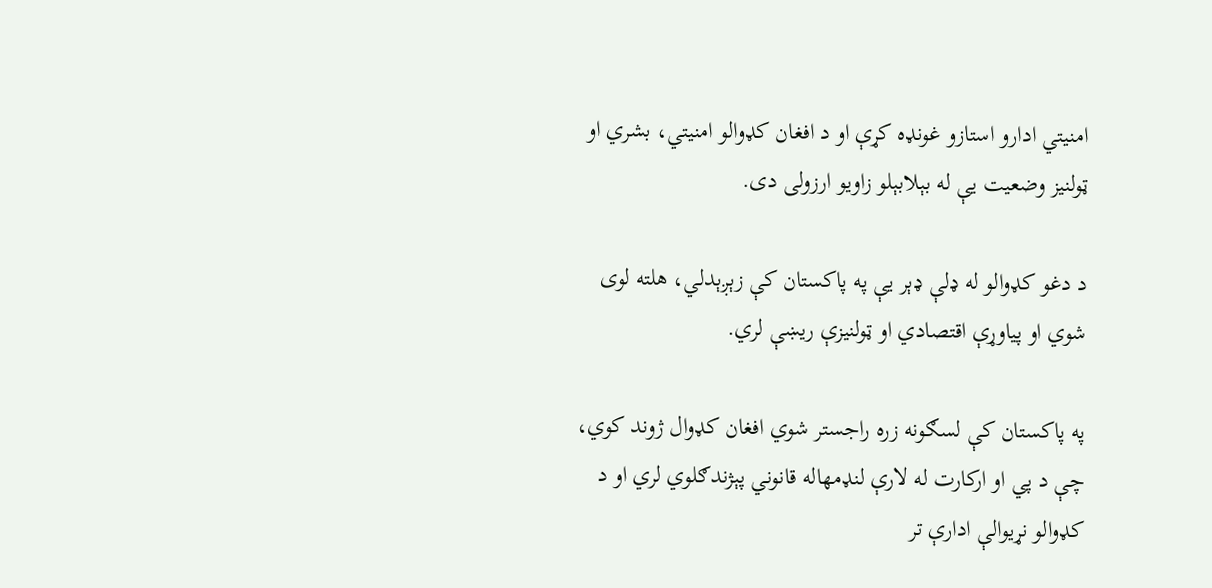امنیتي ادارو استازو غونډه کړې او د افغان کډوالو امنیتي، بشري او ټولنیز وضعیت یې له بېلابېلو زاویو ارزولی دی.

د دغو کډوالو له ډلې ډېر یې په پاکستان کې زېږېدلي، هلته لوی شوي او پیاوړې اقتصادي او ټولنیزې ریښې لري.

په پاکستان کې لسګونه زره راجستر شوي افغان کډوال ژوند کوي، چې د پي او ارکارت له لارې لنډمهاله قانوني پېژندګلوي لري او د کډوالو نړیوالې ادارې تر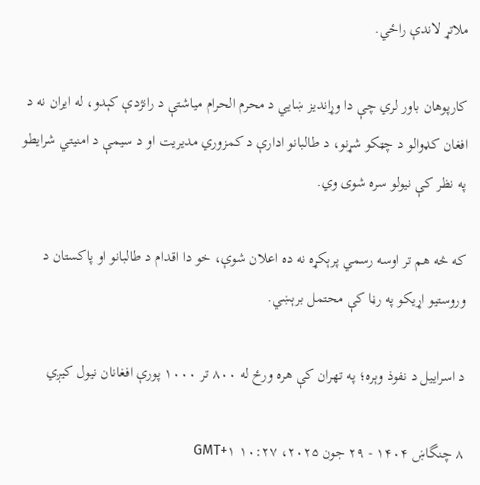ملاتړ لاندې راځي.

کارپوهان باور لري چې دا وړاندیز ښايي د محرم الحرام میاشتې د رانژدې کېدو، له ایران نه د افغان کډوالو د چټکو شړنو، د طالبانو ادارې د کمزوري مدیریت او د سیمې د امنیتي شرایطو په نظر کې نیولو سره شوی وي.

که څه هم تر اوسه رسمي پرېکړه نه ده اعلان شوې، خو دا اقدام د طالبانو او پاکستان د وروستیو اړیکو په رڼا کې محتمل برېښي.

د اسراییل د نفوذ وېره؛ په تهران کې هره ورځ له ۸۰۰ تر ۱۰۰۰ پورې افغانان نیول کیږي

۸ چنگاښ ۱۴۰۴ - ۲۹ جون ۲۰۲۵، ۱۰:۲۷ GMT+۱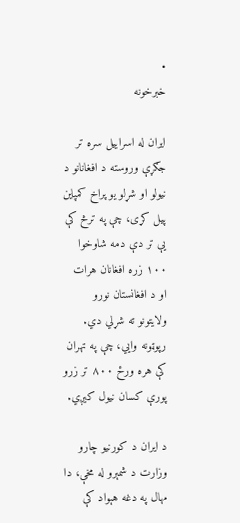•
خبرخونه

ایران له اسراییل سره تر جګړې وروسته د افغانانو د نیولو او شړلو یو پراخ کمپاین پیل کړی، چې په ترڅ کې یې تر دې دمه شاوخوا ۱۰۰ زره افغانان هرات او د افغانستان نورو ولایتونو ته شړلي دي. رپوټونه وايي، چې په تهران کې هره ورځ ۸۰۰ تر زرو پورې کسان نیول کیږي.

د ایران د کورنیو چارو وزارت د شمېرو له مخې، دا مهال په دغه هېواد کې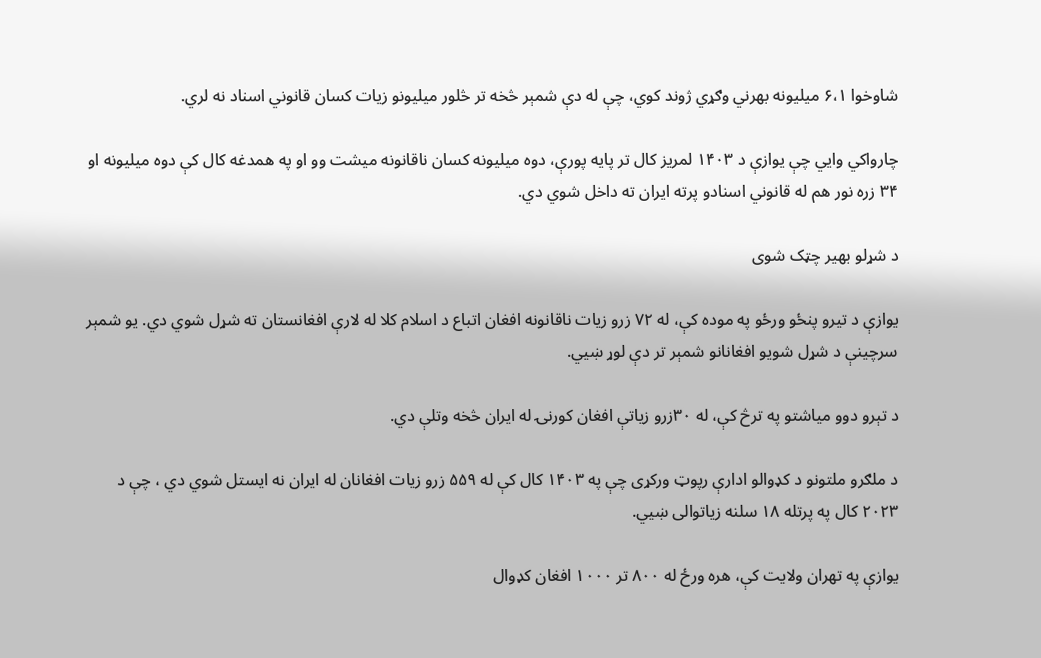شاوخوا ۶،۱ میلیونه بهرني وګړي ژوند کوي، چې له دې شمېر څخه تر څلور میلیونو زیات کسان قانوني اسناد نه لري.

چارواکي وایي چې یوازې د ۱۴۰۳ لمریز کال تر پایه پورې، دوه میلیونه کسان ناقانونه میشت وو او په همدغه کال کې دوه میلیونه او ۳۴ زره نور هم له قانوني اسنادو پرته ایران ته داخل شوي دي.

د شړلو بهیر چټک شوی

یوازې د تیرو پنځو ورځو په موده کې، له ۷۲ زرو زیات ناقانونه افغان اتباع د اسلام کلا له لارې افغانستان ته شړل شوي دي. یو شمېر سرچینې د شړل شویو افغانانو شمېر تر دې لوړ ښيي.

د تېرو دوو میاشتو په ترڅ کې، له ۳۰زرو زیاتې افغان کورنۍ له ایران څخه وتلې دي.

د ملګرو ملتونو د کډوالو ادارې رپوټ ورکړی چې په ۱۴۰۳ کال کې له ۵۵۹ زرو زیات افغانان له ایران نه ایستل شوي دي ، چې د ۲۰۲۳ کال په پرتله ۱۸ سلنه زیاتوالی ښيي.

یوازې په تهران ولایت کې، هره ورځ له ۸۰۰ تر ۱۰۰۰ افغان کډوال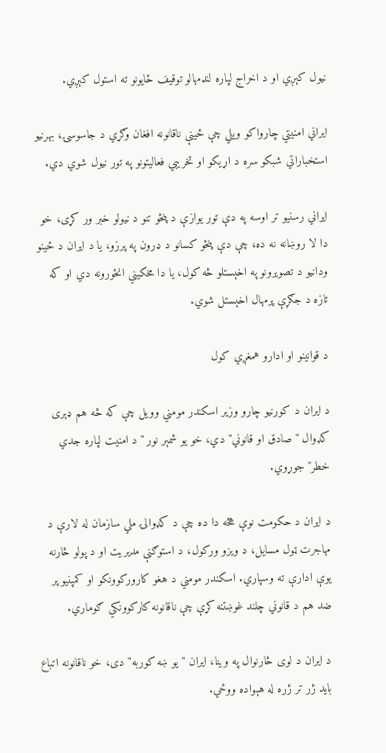نیول کېږي او د اخراج لپاره لنډمهالو توقیف ځایونو ته استول کېږي.

ایراني امنیتي چارواکو ویلي چې ځینې ناقانونه افغان وګړي د جاسوسۍ، بهرنیو استخباراتي شبکو سره د اړیکو او تخریبي فعالیتونو په تور نیول شوي دي.

ایراني رسنیو تر اوسه په دې تور یوازې د پنځو تنو د نیولو خبر ور کړی، خو دا لا روښانه نه ده، چې دې پنځو کسانو د ډرون په پرزو، یا د ایران د ځینو ودانیو د تصویرونو په اخېستلو څه کول، یا دا مخکیني انځورونه دي او که تازه د جګړې پرمهال اخېستل شوي.

د قوانینو او ادارو همغږي کول

د ایران د کورنیو چارو وزیر اسکندر مومني وویل چې که څه هم ډېری کډوال "صادق او قانوني" دي، خو یو شمېر نور "د امنیت لپاره جدي خطر" جوړوي.

د ایران د حکومت نوې هڅه دا ده چې د کډوالۍ ملي سازمان له لارې د مهاجرت ټول مسایل، د ویزو ورکول، د استوګنې مدیریت او د پولو څارنه یوې ادارې ته وسپاري. اسکندر مومني د هغو کارورکوونکو او کمپنیو پر ضد هم د قانوني چلند غوښتنه کړې چې ناقانونه کارکوونکي ګوماري.

د ایران د لوی څارنوال په وینا، ایران "یو ښه کوربه" دی، خو ناقانونه اتباع باید ژر تر ژره له هېواده ووځي.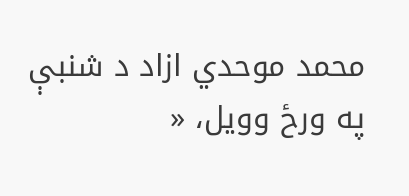محمد موحدي ازاد د شنبې په ورځ وویل، «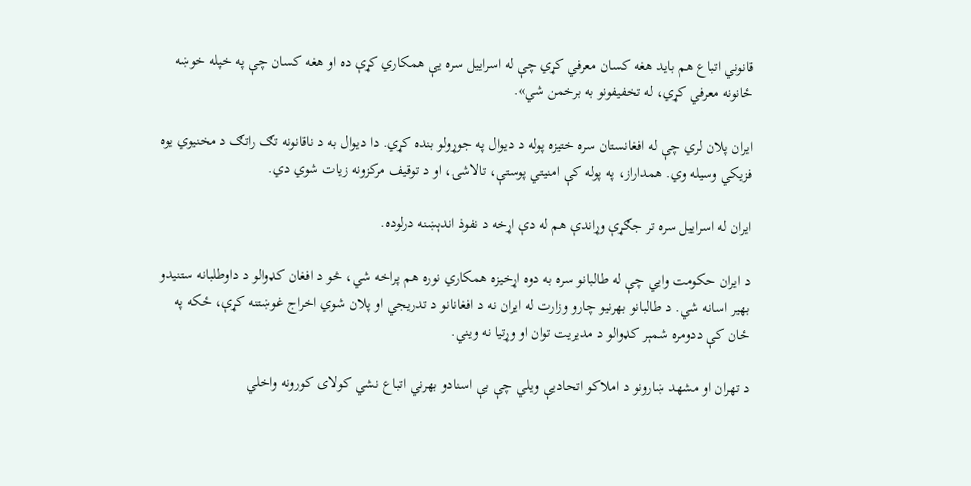قانوني اتباع هم باید هغه کسان معرفي کړي چې له اسراییل سره یې همکاري کړې ده او هغه کسان چې په خپله خوښه ځانونه معرفي کړي، له تخفیفونو به برخمن شي».

ایران پلان لري چې له افغانستان سره ختیزه پوله د دیوال په جوړولو بنده کړي. دا دیوال به د ناقانونه تګ راتګ د مخنیوي یوه فزیکي وسیله وي. همداراز، په پوله کې امنیتي پوستې، تالاشۍ، او د توقیف مرکزونه زیات شوي دي.

ایران له اسراییل سره تر جګړې وړاندې هم له دې اړخه د نفوذ اندېښنه درلوده.

د ایران حکومت وایي چې له طالبانو سره به دوه اړخیزه همکاري نوره هم پراخه شي، څو د افغان کډوالو د داوطلبانه ستنیدو بهیر اسانه شي. د طالبانو بهرنیو چارو وزارت له ایران نه د افغانانو د تدریجي او پلان شوي اخراج غوښتنه کړې، ځکه په ځان کې ددومره شمېر کډوالو د مدیریت توان او وړتیا نه ویني.

د تهران او مشهد ښارونو د املاکو اتحادیې ویلي چې بې اسنادو بهرني اتباع نشي کولای کورونه واخلي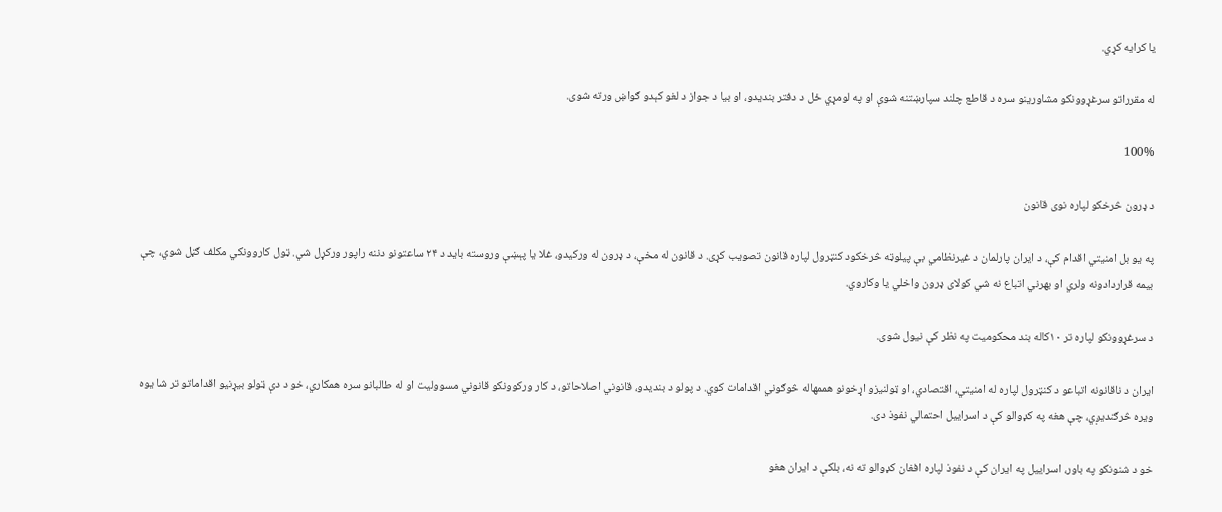یا کرایه کړي.

له مقرراتو سرغړوونکو مشاورینو سره د قاطع چلند سپارښتنه شوې او په لومړي ځل د دفتر بندیدو، او بیا د جواز د لغو کېدو ګواښ ورته شوی.

100%

د ډرون څرخکو لپاره نوی قانون

په یو بل امنیتي اقدام کې، د ایران پارلمان د غیرنظامي بې پیلوټه څرخکود کنټرول لپاره قانون تصویب کړی. د قانون له مخې، د ډرون له ورکیدو، غلا یا پېښې وروسته باید د ۲۴ ساعتونو دننه راپور ورکړل شي. ټول کاروونکي مکلف ګڼل شوي، چې بیمه قراردادونه ولري او بهرني اتباع نه شي کولای ډرون واخلي یا وکاروي.

د سرغړوونکو لپاره تر ۱۰کاله بند محکومیت په نظر کې نیول شوی.

ایران د ناقانونه اتباعو د کنټرول لپاره له امنیتي، اقتصادي، او ټولنیزو اړخونو هممهاله څوګوني اقدامات کوي. د پولو د بندیدو، قانوني اصلاحاتو، د کار ورکوونکو قانوني مسوولیت او له طالبانو سره همکاري، خو د دې ټولو بیړنیو اقداماتو تر شا یوه ویره څرګندیږي، چې هغه په کډوالو کې د اسراییل احتمالي نفوذ دی.

خو د شنونکو په باور، اسراییل په ایران کې د نفوذ لپاره افغان کډوالو ته نه، بلکې د ایران هغو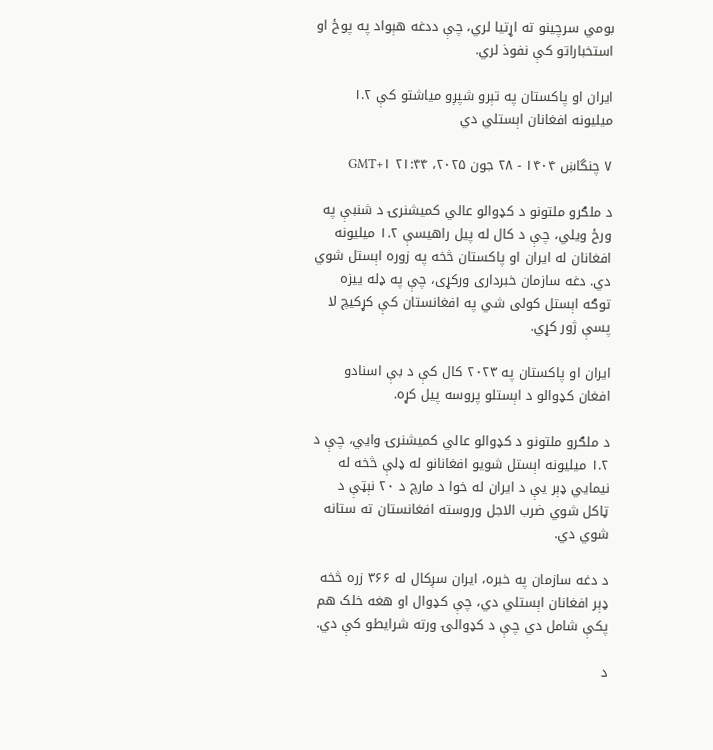بومي سرچینو ته اړتیا لري، چې ددغه هېواد په پوځ او استخباراتو کې نفوذ لري.

ایران او پاکستان په تېرو شپږو میاشتو کې ۱.۲ میلیونه افغانان اېستلي دي

۷ چنگاښ ۱۴۰۴ - ۲۸ جون ۲۰۲۵، ۲۱:۴۴ GMT+۱

د ملګرو ملتونو د کډوالو عالي کمیشنرۍ د شنبې په ورځ ويلي، چې د کال له پیل راهیسې ۱.۲ میلیونه افغانان له ایران او پاکستان څخه په زوره اېستل شوي دي. دغه سازمان خبرداری ورکړی، چې په ډله ییزه توګه اېستل کولی شي په افغانستان کې کړکیچ لا پسې ژور کړي.

ایران او پاکستان په ۲۰۲۳ کال کې د بې اسنادو افغان کډوالو د اېستلو پروسه پیل کړه.

د ملګرو ملتونو د کډوالو عالي کمیشنرۍ وايي، چې د ۱.۲ میلیونه اېستل شويو افغانانو له ډلې څخه له نیمایي ډېر یې د ایران له خوا د مارچ د ۲۰ نېټې د ټاکل شوي ضرب الاجل وروسته افغانستان ته ستانه شوي دي.

د دغه سازمان په خبره، ایران سږکال له ۳۶۶ زره څخه ډېر افغانان اېستلي دي، چې کډوال او هغه خلک هم پکې شامل دي چې د کډوالۍ ورته شرایطو کې دي.

د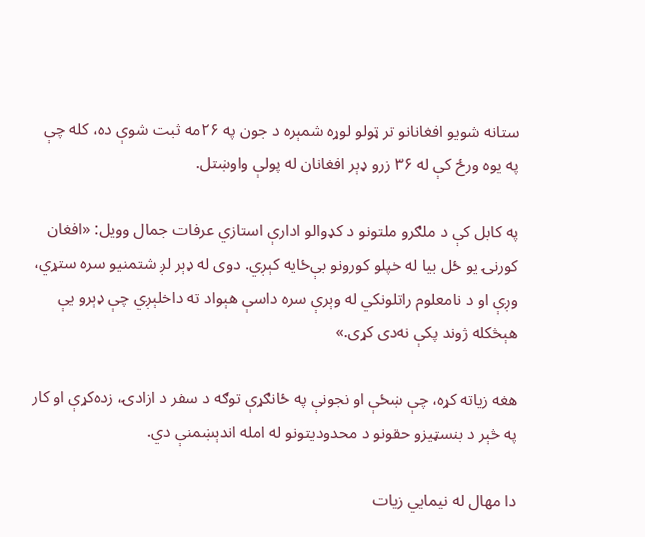ستانه شويو افغانانو تر ټولو لوړه شمېره د جون په ۲۶مه ثبت شوې ده، کله چې په یوه ورځ کې له ۳۶ زرو ډېر افغانان له پولې واوښتل.

په کابل کې د ملګرو ملتونو د کډوالو ادارې استازي عرفات جمال وویل: «افغان کورنۍ یو ځل بیا له خپلو کورونو بې‌ځایه کېږي. دوی له ډېر لږ شتمنیو سره ستړي، وږې او د نامعلوم راتلونکي له وېرې سره داسې هېواد ته داخلېږي چې ډېرو یې هېڅکله ژوند پکې نه‌دی کړی.»

هغه زیاته کړه، چې ښځې او نجونې په ځانګړې توګه د سفر د ازادۍ، زده‌کړې او کار په څېر د بنسټیزو حقونو د محدودیتونو له امله اندېښمنې دي.

دا مهال له نیمايي زیات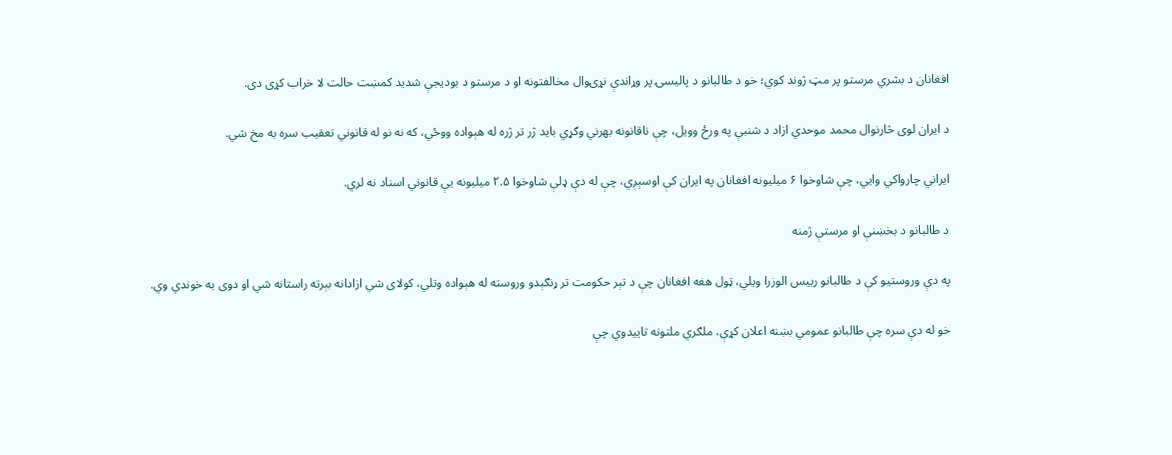افغانان د بشري مرستو پر مټ ژوند کوي؛ خو د طالبانو د پالیسۍ پر وړاندې نړۍوال مخالفتونه او د مرستو د بودیجې شدید کمښت حالت لا خراب کړی دی.

د ایران لوی څارنوال محمد موحدي ازاد د شنبې په ورځ وویل، چې ناقانونه بهرني وګړي باید ژر تر ژره له هېواده ووځي، که نه نو له قانوني تعقیب سره به مخ شي.

ایراني چارواکي وايي، چې شاوخوا ۶ میلیونه افغانان په ایران کې اوسېږي، چې له دې ډلې شاوخوا ۲.۵ میلیونه یې قانوني اسناد نه لري.

د طالبانو د بخښنې او مرستې ژمنه

په دې وروستيو کې د طالبانو ریيس الوزرا ويلي، ټول هغه افغانان چې د تېر حکومت تر ړنګېدو وروسته له هېواده وتلي، کولای شي ازادانه بېرته راستانه شي او دوی به خوندي وي.

خو له دې سره چې طالبانو عمومي بښنه اعلان کړې، ملګري ملتونه تاييدوي چې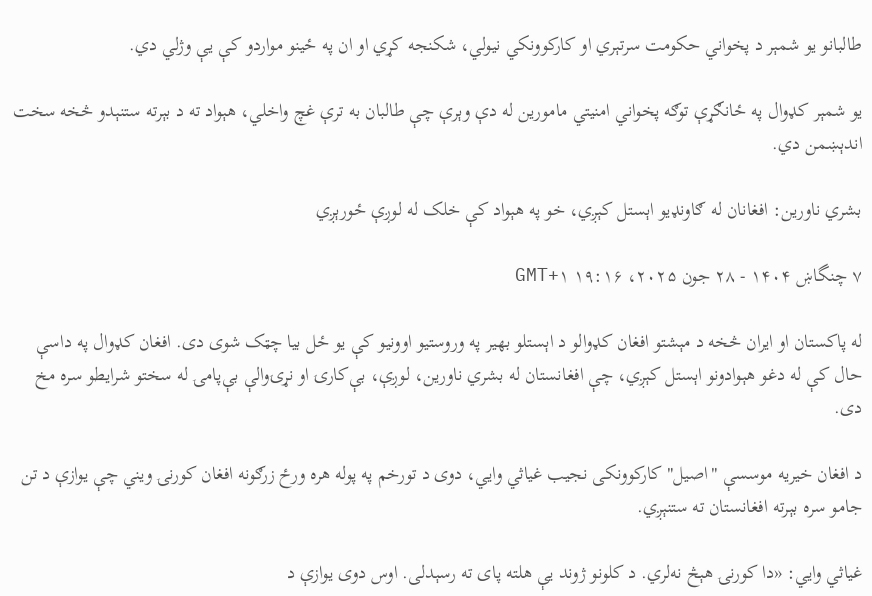طالبانو يو شمېر د پخواني حکومت سرتېري او کارکوونکي نيولي، شکنجه کړي او ان په ځينو مواردو کې یې وژلي دي.

يو شمېر کډوال په ځانګړې توګه پخواني امنيتي مامورين له دې وېرې چې طالبان به ترې غچ واخلي، هېواد ته د بېرته ستنېدو څخه سخت اندېښمن دي.

بشري ناورین: افغانان له ګاونډیو اېستل کېږي، خو په هېواد کې خلک له لوږې ځورېږي

۷ چنگاښ ۱۴۰۴ - ۲۸ جون ۲۰۲۵، ۱۹:۱۶ GMT+۱

له پاکستان او ایران څخه د مېشتو افغان کډوالو د اېستلو بهیر په وروستیو اوونیو کې یو ځل بیا چټک شوی دی. افغان کډوال په داسې حال کې له دغو هېوادونو اېستل کېږي، چې افغانستان له بشري ناورین، لوږې، بې‌کارۍ او نړۍوالې بې‌پامۍ له سختو شرایطو سره مخ دی.

د افغان خیریه موسسې "اصیل" کارکوونکی نجیب غیاثي وایي، دوی د تورخم په پوله هره ورځ زرګونه افغان کورنۍ ویني چې یوازې د تن جامو سره بېرته افغانستان ته ستنېږي.

غیاثي وايي: «دا کورنۍ هېڅ نه‌لري. د کلونو ژوند یې هلته پای ته رسېدلی. اوس دوی یوازې د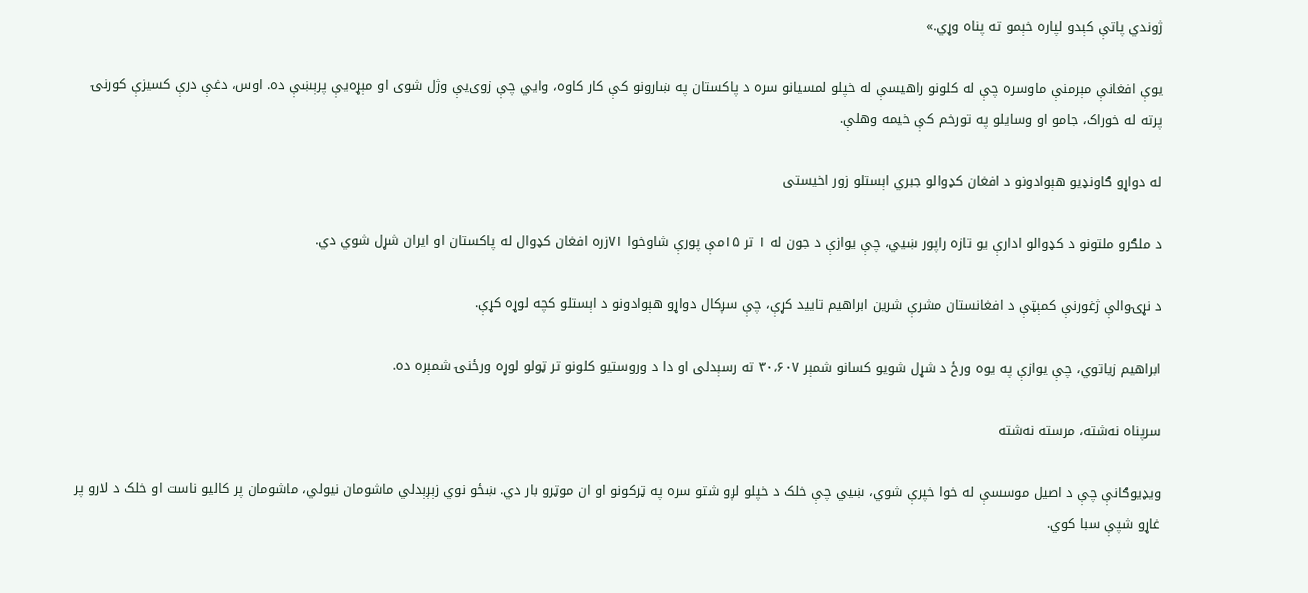ژوندي پاتې کېدو لپاره خېمو ته پناه وړي.»

یوې افغانې مېرمنې ماوسره چې له کلونو راهیسې له خپلو لمسیانو سره‌ د پاکستان په ښارونو کې کار کاوه، وایي چې زوی‌یې وژل شوی او مېړه‌یې پرېښې ده. اوس، دغې درې کسیزې کورنۍ پرته له خوراک، جامو او وسایلو په تورخم کې خیمه وهلې.

له دواړو ګاونډیو هېوادونو د افغان کډوالو جبري اېستلو زور اخیستی

د ملګرو ملتونو د کډوالو ادارې یو تازه راپور ښيي، چې یوازې د جون له ۱ تر ۱۵مې پورې شاوخوا ۷۱زره افغان کډوال له پاکستان او ایران شړل شوي دي.

د نړۍوالې ژغورنې کمېټې د افغانستان مشرې شرین ابراهیم تایید کړې، چې سږکال دواړو هېوادونو د اېستلو کچه لوړه کړې.

ابراهیم زیاتوي، چې یوازې په یوه ورځ د شړل شویو کسانو شمېر ۳۰،۶۰۷ ته رسېدلی او دا د وروستیو کلونو تر ټولو لوړه ورځنۍ شمېره ده.

سرپناه نه‌شته، مرسته نه‌شته

ویډیوګانې چې د اصیل موسسې له خوا خپرې شوي، ښيي چې خلک د خپلو لږو شتو سره په ټرکونو او ان موټرو بار دي. ښځو نوي زېږېدلي ماشومان نیولي، ماشومان پر کاليو ناست او خلک د لارو پر غاړو شپې سبا کوي.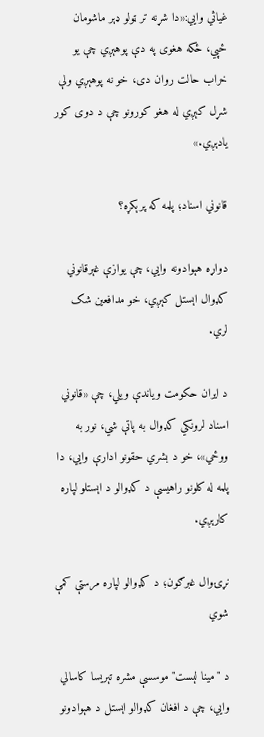غیاثي وایي:«دا شړنه تر ټولو ډېر ماشومان ځپي، ځکه هغوی په دې پوهېږي چې یو خراب حالت روان دی، خو نه پوهېږي ولې شړل کېږي له هغو کورونو چې د دوی کور یادېږي.»

قانوني اسناد؛ پلمه که پرېکړه؟

دواړه هېوادونه وایي، چې یوازې غېرقانوني کډوال اېستل کېږي، خو مدافعین شک لري.

د ایران حکومت ویاندې ویلي، چې «قانوني اسناد لرونکي کډوال به پاتې شي، نور به ووځي»، خو د بشري حقونو ادارې وایي، دا پلمه له کلونو راهیسې د کډوالو د اېستلو لپاره کارېږي.

نړۍوال غبرګون؛ د کډوالو لپاره مرستې کمې شوي

د "مینا لېست" موسسې مشره تېریسا کاسالي وایي، چې د افغان کډوالو اېستل د هېوادونو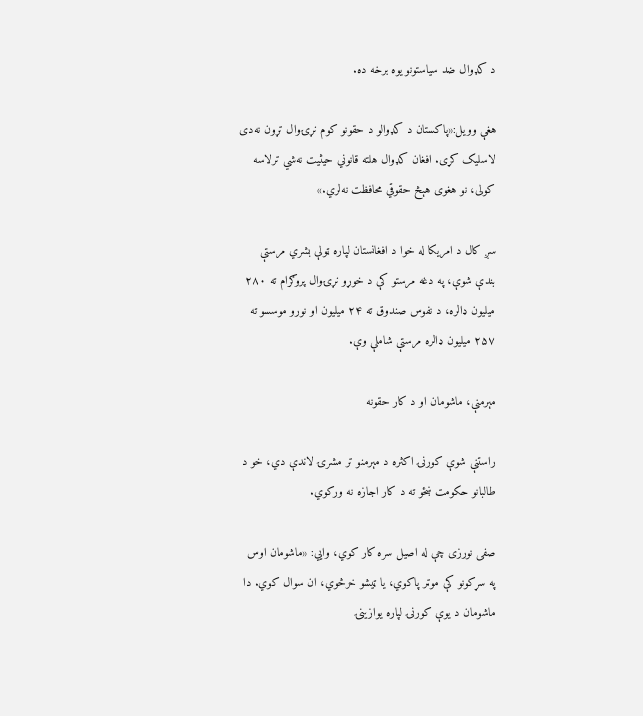د کډوال ضد سیاستونو یوه برخه ده.

هغې وویل:«پاکستان د کډوالو د حقونو کوم نړۍوال تړون نه‌دی لاسلیک کړی. افغان کډوال هلته قانوني حیثیت نه‌شي ترلاسه کولی، نو هغوی هېڅ حقوقي محافظت نه‌لري.»

سږ کال د امریکا له خوا د افغانستان لپاره ټولې بشري مرستې بندې شوې، په دغه مرستو کې د خوړو نړۍوال پروګرام ته ۲۸۰ میلیون ډالره، د نفوس صندوق ته ۲۴ میلیون او نورو موسسو ته ۲۵۷ میلیون ډالره مرستې شاملې وې.

مېرمنې، ماشومان او د کار حقونه

راستنې شوې کورنۍ اکثره د مېرمنو تر مشرۍ لاندې دي، خو د طالبانو حکومت ښځو ته د کار اجازه نه ورکوي.

صفی نورزی چې له اصیل سره کار کوي، وایي: «ماشومان اوس په سړکونو کې موټر پاکوي، یا ټیشو خرڅوي، ان سوال کوي. دا ماشومان د یوې کورنۍ لپاره یوازینۍ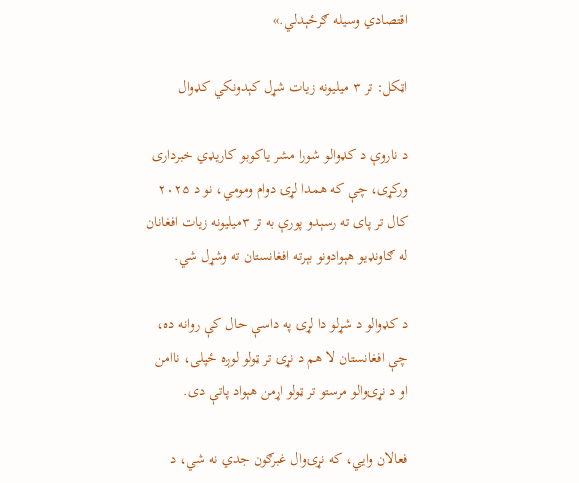اقتصادي وسیله ګرځېدلي.»

اټکل: تر ۳ میلیونه زیات شړل کېدونکي کډوال

د ناروې د کډوالو شورا مشر یاکوبو کاریډي خبرداری ورکړی، چې که همدا لړۍ دوام ومومي، نو د ۲۰۲۵ کال تر پای ته رسېدو پورې به تر ۳میلیونه زیات افغانان له ګاونډیو هېوادونو بېرته افغانستان ته وشړل شي.

د کډوالو د شړلو دا لړۍ په داسې حال کې روانه ده، چې افغانستان لا هم د نړۍ تر ټولو لوږه ځپلی، ناامن او د نړۍوالو مرستو تر ټولو اړمن هېواد پاتې دی.

فعالان وایي، که نړۍوال غبرګون جدي ‌نه شي، د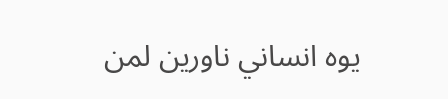یوه انساني ناورین لمن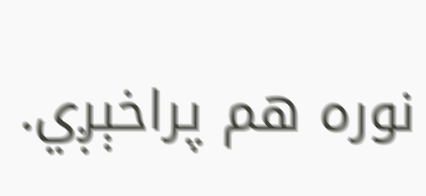نوره هم پراخېږي.